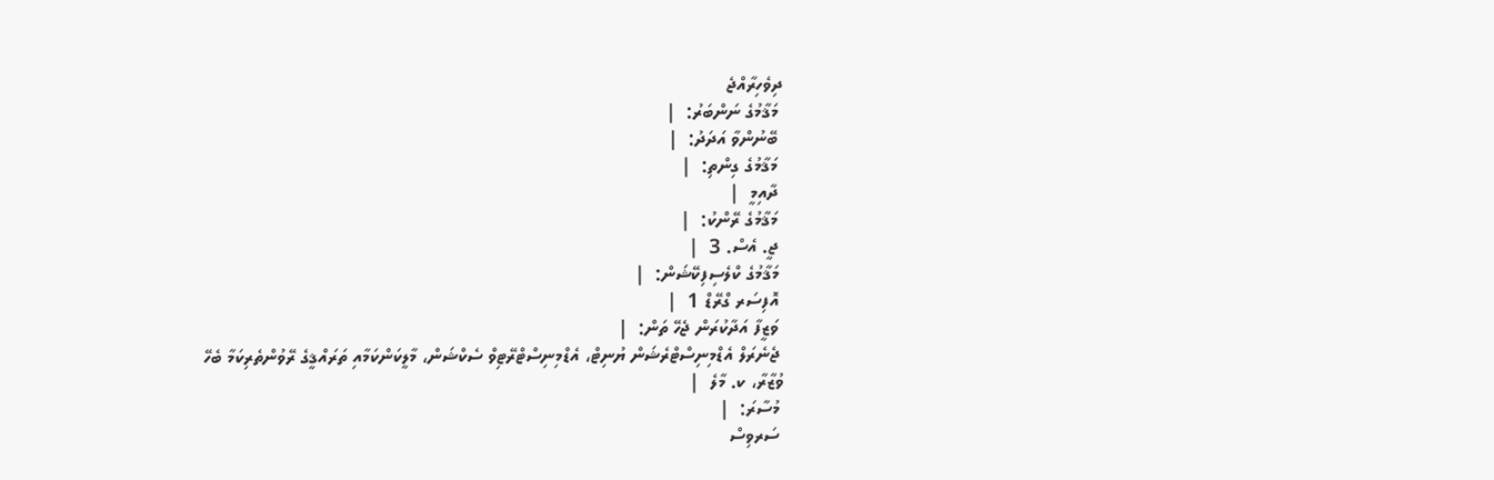ދިވެހިރާއްޖެ
 މަޤާމުގެ ނަންބަރު:  |
 ބޭނުންވާ އަދަދު:  |
 މަޤާމުގެ ގިންތި:  |
 ދާއިމީ  |
 މަޤާމުގެ ރޭންކު:  |
 ޖީ. އެސް. 3  |
 މަޤާމުގެ ކްލެސިފިކޭޝަން:  |
 އޮފިސަރ ގްރޭޑް 1  |
 ވަޒީފާ އަދާކުރަން ޖެހޭ ތަން:  |
 ޖެނެރަލް އެޑްމިނިސްޓްރެޝަން ޔުނިޓް، އެޑްމިނިސްޓްރޭޓިވް ސެކްޝަން، މާލީކަންކަމާއި ތަރައްޤީގެ ރޭވުންތެރިކަމާ ބެހޭ ވުޒާރާ، ކ. މާލެ  |
 މުސާރަ:  |
 ސަރވިސް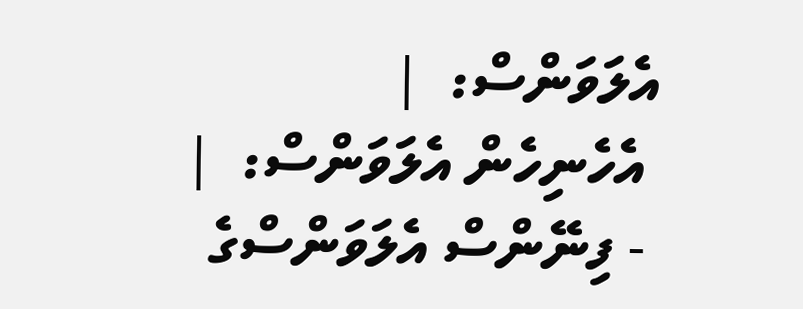އެލަވަންސް:  |
 އެހެނިހެން އެލަވަންސް:  |
 - ފިނޭންސް އެލަވަންސްގެ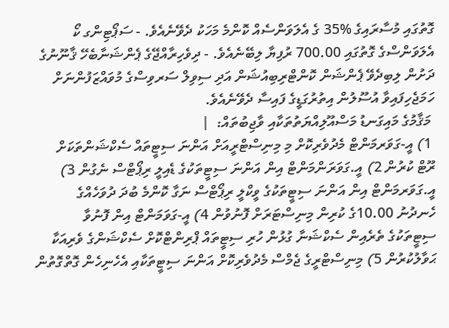ގޮތުގައި މުސާރައިގެ %35 ގެ އެލަވަންސެއް ކޮންމެ މަހަކު ދެވޭނެއެވެ. - ސަޕޯޓިންގ ކޯ އެލަވަންސްގެ ގޮތުގައި 700.00 ރުފިޔާ ލިބޭނެއެވެ. - ދިވެހިރާއްޖޭގެ ޕެންޝަނާބެހޭ ޤާނޫނުގެ ދަށުން ލިބިދެވޭ ޕެންޝަން ކޮންޓްރިބިއުޝަން އަދި ސިވިލް ސަރވިސްގެ މުވައްޒަފުންނަށް ހަމަޖެހިފައިވާ އުސޫލުން އިތުރުގަޑީގެ ފައިސާ ދެވޭނެއެވެ.
 މަޤާމުގެ މައިގަނޑު މަސްއޫލިއްޔަތުތަކާއި ވާޖިބުތައް:  |
 1) އީ-ގަވަރމަންޓް މެދުވެރިކޮށް މި މިނިސްޓްރީއަށް އަންނަ ސިޓީތައް ސެކްޝަންތަކަށް ރޫޓް ކުރުން 2) އީ.ގަވަރަންމަންޓް އިން އަންނަ ސިޓީތަކުގެ ޑެއިލީ ރިޕޯޓްސް ނެގުން 3) އީ.ގަވަރމަންޓް އިން އަންނަ ސިޓީތަކުގެ ވީކްލީ ރިޕޯޓްސް ނަގާ ކޮންމެ ބުދަ ދުވަހެއްގެ ހެނދުނު 10.00ގެ ކުރިން މިނިސްޓަރަށް ފޮނުވުން 4) އީ-ގަވަމަންޓް އިން ފޮނުވާ ސިޓީތަކުގެ ތެރެއިން ސެކްޝަނާ ގުޅުން ހުރި ސިޓީތައް ޕްރިންޓްކޮށް ސެކްޝަންގެ ވެރިއަކާ ޙަވާލުކުރުން 5) މިނިސްޓްރީގެ ޖެމްސް މެދުވެރިކޮށް އަންނަ ސިޓީތަކާއި އެހެނިހެން ގޮތްގޮތުން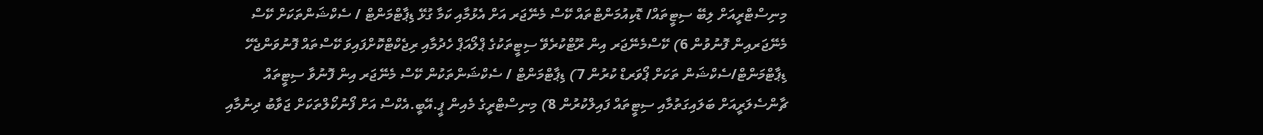މިނިސްޓްރީއަށް ލިބޭ ސިޓީތައް/ ޑޮކިއުމަންޓްތައް ކޭސް މެނޭޖަރ އަށް އެޅުމާއި ކަމާ ގުޅޭ ޑިޕާޓްމަންޓް / ސެކްޝަންތަކަށް ކޭސް މެނޭޖަރއިން ފޮނުވުން 6) ކޭސްމެނޭޖަރ އިން ރޫޓްކުރެވޭ ސިޓީތަކުގެ ޕްލޯއަޕް ހެދުމާއި ރިޖެކްޓްކޮށްފައިވަ ކޭސްތައް ފޮނުވަންޖެހޭ ޑިޕާޓްމަންޓް/ސެކްޝަން ތަކަށް ޕޯވަރޑް ކުރުން 7) ޑިޕާޓްމަންޓް / ސެކްޝަންތަކުން ކޭސް މެނޭޖަރ އިން ފޮނުވާ ސިޓީތައް ޗާންސެލަރީއަށް ބަލައިގަތުމާއި ސިޓީތައް ފައިލްކުރުން 8) މިނިސްޓްރީގެ މެއިން ޕީ.އޭބީ.އެކްސް އަށް ފޯނުކޯލްތަކަށް ޖަވާބު ދިނުމާއި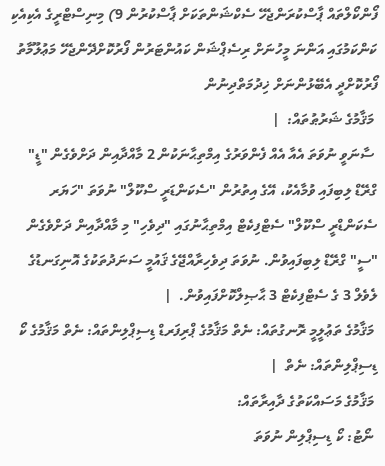ފޯންކޯލްތައް ޕާސްކުރަންޖެހޭ ސެކްޝަންތަކަށް ޕާސްކުރުން 9) މިނިސްޓްރީގެ އެކިއެކި ކަންކަމުގައި އަންނަ މީހުނަށް ރިސެޕްޝަން ކައުންޓަރުން ފޯރުކޮށްދޭންޖެހޭ މަޢުލޫމާތު ފޯރުކޮށްދީ އެބޭޅުންނަށް ޚިދުމަތްދިނުން
 މަޤާމުގެ ޝަރުޠުތައް:  |
 ސާނަވީ ނުވަތަ އެއާ އެއް ފެންވަރުގެ އިމްތިޙާނަކުން 2 މާއްދާއިން ދަށްވެގެން "ޑީ" ގްރޭޑް ލިބިފައި ވުމާއެކު، އޭގެ އިތުރުން "ސެކަންޑަރީ ސްކޫލް" ނުވަތަ "ހަޔަރ ސެކަންޑްރީ ސްކޫލް" ސެޓްފިކެޓް އިމްތިޙާނުގައި "ދިވެހި" މި މާއްދާއިން ދަށްވެގެން "ސީ" ގްރޭޑް ލިބިފައިވުން. ނުވަތަ ދިވެހިރާއްޖޭގެ ޤައުމީ ސަނަދުތަކުގެ އޮނިގަނޑުގެ ލެވެލް 3 ގެ ސެޓްފިކެޓް 3 ޙާޞިލްކޮށްފައިވުން.  |
 މަޤާމުގެ ތަޢުލީމީ ރޮނގުތައް: ނެތް މަޤާމުގެ ޕްރިފަރޑް ޑިސިޕްލިންތައް: ނެތް މަޤާމުގެ ކޯ ޑިސިޕްލިންތައް: ނެތް  |
 މަޤާމުގެ މަސައްކަތުގެ ދާއިރާތައް:
 ނޯޓު: ކޯ ޑިސިޕްލިން ނުވަތަ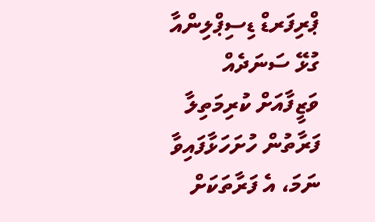ޕްރިފަރޑް ޑިސިޕްލިންއާ ގުޅޭ ސަނަދެއް ވަޒީފާއަށް ކުރިމަތިލާ ފަރާތުން ހުށަހަޅާފައިވާ ނަމަ، އެ ފަރާތަކަށް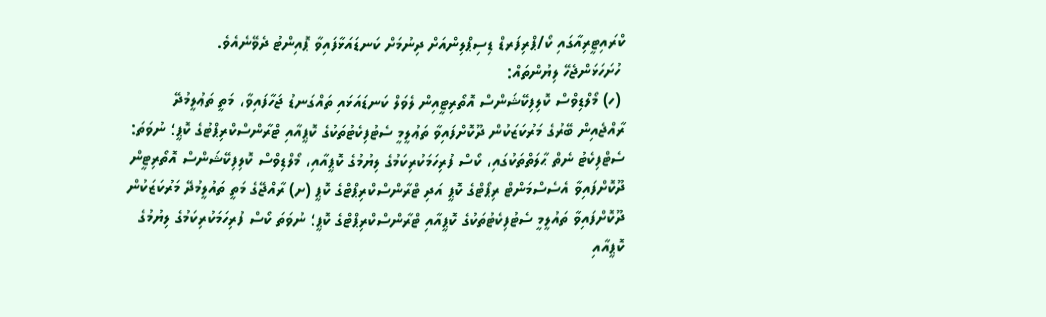ކްރައިޓީރިއާގައި ކޯ/ޕްރިފަރޑް ޑިސިޕްލިންއަށް ދިނުމަށް ކަނޑައަޅާފައިވާ ޕޮއިންޓު ދެވޭނެއެވެ.
 ހުށަހަޅަންޖެހޭ ލިޔުންތައް:
 (ހ) މޯލްޑިވްސް ކޮލިފިކޭޝަންސް އޮތޯރިޓީއިން ލެވަލް ކަނޑައަޅައި ތައްގަނޑު ޖަހާފައިވާ، މަތީ ތަޢުލީމުދޭ ރާއްޖެއިން ބޭރުގެ މަރުކަޒަކުން ދޫކޮށްފައިވާ ތަޢުލީމީ ސެޓުފިކެޓުތަކުގެ ކޮޕީއާއި ޓްރާންސްކްރިޕްޓުގެ ކޮޕީ؛ ނުވަތަ: ސެޓްފިކެޓު ނެތް ޙާލަތްތަކުގައި، ކޯސް ފުރިހަމަކުރިކަމުގެ ލިޔުމުގެ ކޮޕީއާއި، މޯލްޑިވްސް ކޮލިފިކޭޝަންސް އޮތޯރިޓީން ދޫކޮށްފައިވާ އެސެސްމަންޓް ރިޕޯޓްގެ ކޮޕީ އަދި ޓްރާންސްކްރިޕްޓްގެ ކޮޕީ (ށ) ރާއްޖޭގެ މަތީ ތައުލީމުދޭ މަރުކަޒަކުން ދޫކޮށްފައިވާ ތައުލީމީ ސެޓުފިކެޓުތަކުގެ ކޮޕީއާއި ޓްރާންސްކްރިޕްޓްގެ ކޮޕީ؛ ނުވަތަ ކޯސް ފުރިހަމަކުރިކަމުގެ ލިޔުމުގެ ކޮޕީއާއި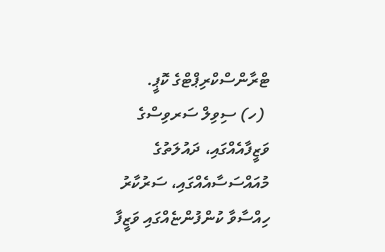ޓްރާންސްކްރިޕްޓްގެ ކޮޕީ.
 (ހ) ސިވިލް ސަރވިސްގެ ވަޒީފާއެއްގައި، ދައުލަތުގެ މުއައްސަސާއެއްގައި، ސަރުކާރު ހިއްސާވާ ކުންފުންޏެއްގައި ވަޒީފާ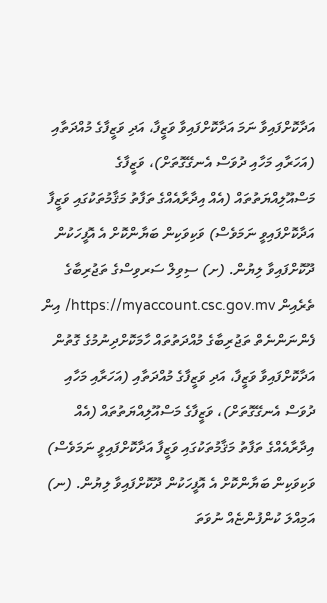އަދާކޮށްފައިވާ ނަމަ އަދާކޮށްފައިވާ ވަޒީފާ، އަދި ވަޒީފާގެ މުއްދަތާއި (އަހަރާއި މަހާއި ދުވަސް އެނގޭގޮތަށް)، ވަޒީފާގެ މަސްއޫލިއްޔަތުތައް (އެއް އިދާރާއެއްގެ ތަފާތު މަޤާމުތަކުގައި ވަޒީފާ އަދާކޮށްފައިވީ ނަމަވެސް) ވަކިވަކިން ބަޔާންކޮށް އެ އޮފީހަކުން ދޫކޮށްފައިވާ ލިޔުން. (ށ) ސިވިލް ސަރވިސްގެ ތަޖުރިބާގެ ތެރެއިން https://myaccount.csc.gov.mv/ އިން ފެންނަންނެތް ތަޖުރިބާގެ މުއްދަތުތައް ހާމަކޮށްދިނުމުގެ ގޮތުން އަދާކޮށްފައިވާ ވަޒީފާ، އަދި ވަޒީފާގެ މުއްދަތާއި (އަހަރާއި މަހާއި ދުވަސް އެނގޭގޮތަށް)، ވަޒީފާގެ މަސްއޫލިއްޔަތުތައް (އެއް އިދާރާއެއްގެ ތަފާތު މަޤާމުތަކުގައި ވަޒީފާ އަދާކޮށްފައިވީ ނަމަވެސް) ވަކިވަކިން ބަޔާންކޮށް އެ އޮފީހަކުން ދޫކޮށްފައިވާ ލިޔުން. (ނ) އަމިއްލަ ކުންފުންޏެއް ނުވަތަ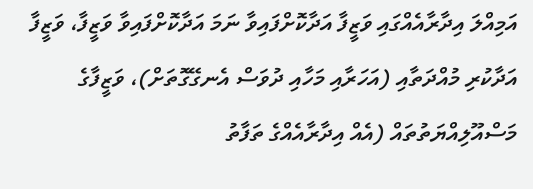އަމިއްލަ އިދާރާއެއްގައި ވަޒީފާ އަދާކޮށްފައިވާ ނަމަ އަދާކޮށްފައިވާ ވަޒީފާ، ވަޒީފާ އަދާކުރި މުއްދަތާއި (އަހަރާއި މަހާއި ދުވަސް އެނގޭގޮތަށް)، ވަޒީފާގެ މަސްއޫލިއްޔަތުތައް (އެއް އިދާރާއެއްގެ ތަފާތު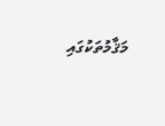މަޤާމުތަކުގައި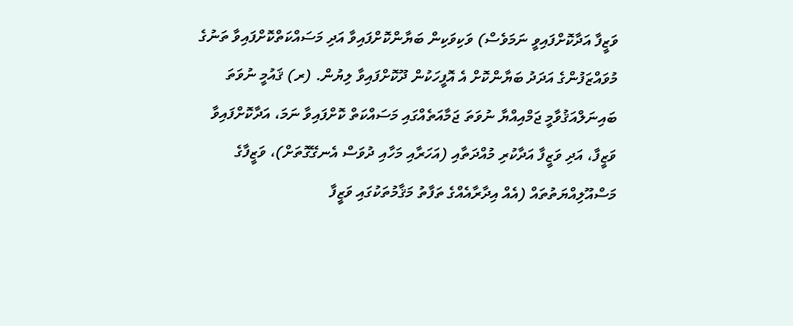ވަޒީފާ އަދާކޮށްފައިވީ ނަމަވެސް) ވަކިވަކިން ބަޔާންކޮށްފައިވާ އަދި މަސައްކަތްކޮށްފައިވާ ތަނުގެ މުވައްޒަފުންގެ އަދަދު ބަޔާންކޮށް އެ އޮފީހަކުން ދޫކޮށްފައިވާ ލިޔުން. (ރ) ޤައުމީ ނުވަތަ ބައިނަލްއަޤުވާމީ ޖަމްއިއްޔާ ނުވަތަ ޖަމާއަތެއްގައި މަސައްކަތް ކޮށްފައިވާ ނަމަ، އަދާކޮށްފައިވާ ވަޒީފާ، އަދި ވަޒީފާ އަދާކުރި މުއްދަތާއި (އަހަރާއި މަހާއި ދުވަސް އެނގޭގޮތަށް)، ވަޒީފާގެ މަސްއޫލިއްޔަތުތައް (އެއް އިދާރާއެއްގެ ތަފާތު މަޤާމުތަކުގައި ވަޒީފާ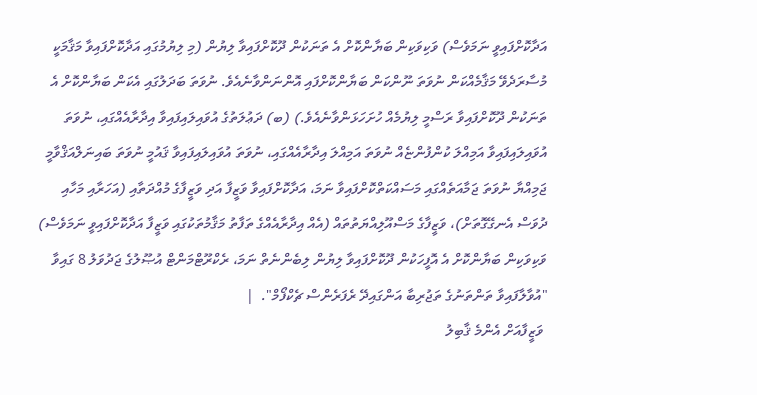އަދާކޮށްފައިވީ ނަމަވެސް) ވަކިވަކިން ބަޔާންކޮށް އެ ތަނަކުން ދޫކޮށްފައިވާ ލިޔުން (މި ލިޔުމުގައި އަދާކޮށްފައިވާ މަޤާމަކީ މުސާރަދެވޭ މަޤާމެއްކަން ނުވަތަ ނޫންކަން ބަޔާންކޮށްފައި އޮންނަންވާނެއެވެ. ނުވަތަ ބަދަލުގައި އެކަން ބަޔާންކޮށް އެ ތަނަކުން ދޫކޮށްފައިވާ ރަސްމީ ލިޔުމެއް ހުށަހަޅަންވާނެއެވެ.) (ބ) ދަޢުލަތުގެ އުވައިލައިފައިވާ އިދާރާއެއްގައި، ނުވަތަ އުވައިލައިފައިވާ އަމިއްލަ ކުންފުންޏެއް ނުވަތަ އަމިއްލަ އިދާރާއެއްގައި، ނުވަތަ އުވައިލައިފައިވާ ޤައުމީ ނުވަތަ ބައިނަލްއަޤްވާމީ ޖަމިއްޔާ ނުވަތަ ޖަމާއަތެއްގައި މަސައްކަތްކޮށްފައިވާ ނަމަ، އަދާކޮށްފައިވާ ވަޒީފާ އަދި ވަޒީފާގެ މުއްދަތާއި (އަހަރާއި މަހާއި ދުވަސް އެނގޭގޮތަށް)، ވަޒީފާގެ މަސްއޫލިއްޔަތުތައް (އެއް އިދާރާއެއްގެ ތަފާތު މަޤާމުތަކުގައި ވަޒީފާ އަދާކޮށްފައިވީ ނަމަވެސް) ވަކިވަކިން ބަޔާންކޮށް އެ އޮފީހަކުން ދޫކޮށްފައިވާ ލިޔުން ލިބެންނެތް ނަމަ، ރެކްރޫޓްމަންޓް އުޞޫލުގެ ޖަދުވަލު 8 ގައިވާ "އުވާލާފައިވާ ތަންތަނުގެ ތަޖުރިބާ އަންގައިދޭ ރެފަރެންސް ޗެކްފޯމް".  |
 ވަޒީފާއަށް އެންމެ ޤާބިލު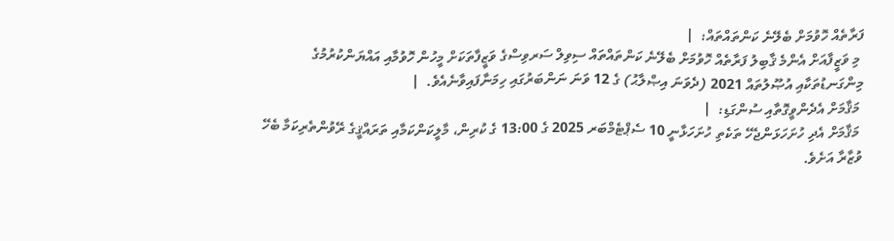ފަރާތެއް ހޮވުމަށް ބެލޭނެ ކަންތައްތައް:  |
 މި ވަޒީފާއަށް އެންމެ ޤާބިލު ފަރާތެއް ހޮވުމަށް ބެލޭނެ ކަންތައްތައް ސިވިލް ސަރވިސްގެ ވަޒީފާތަކަށް މީހުން ހޮވުމާއި އައްޔަންކުރުމުގެ މިންގަނޑުތަކާއި އުޞޫލުތައް 2021 (ދެވަނަ އިޞްލާޙު) ގެ 12 ވަނަ ނަންބަރުގައި ހިމަނާފައިވާނެއެވެ.  |
 މަޤާމަށް އެދެންވީގޮތާއި ސުންގަޑި:  |
 މަޤާމަށް އެދި ހުށަހަޅަންޖެހޭ ތަކެތި ހުށަހަޅާނީ 10 ސެޕްޓެމްބަރ 2025 ގެ 13:00 ގެ ކުރިން، މާލީކަންކަމާއި ތަރައްޤީގެ ރޭވުންތެރިކަމާ ބެހޭ ވުޒާރާ އަށެވެ.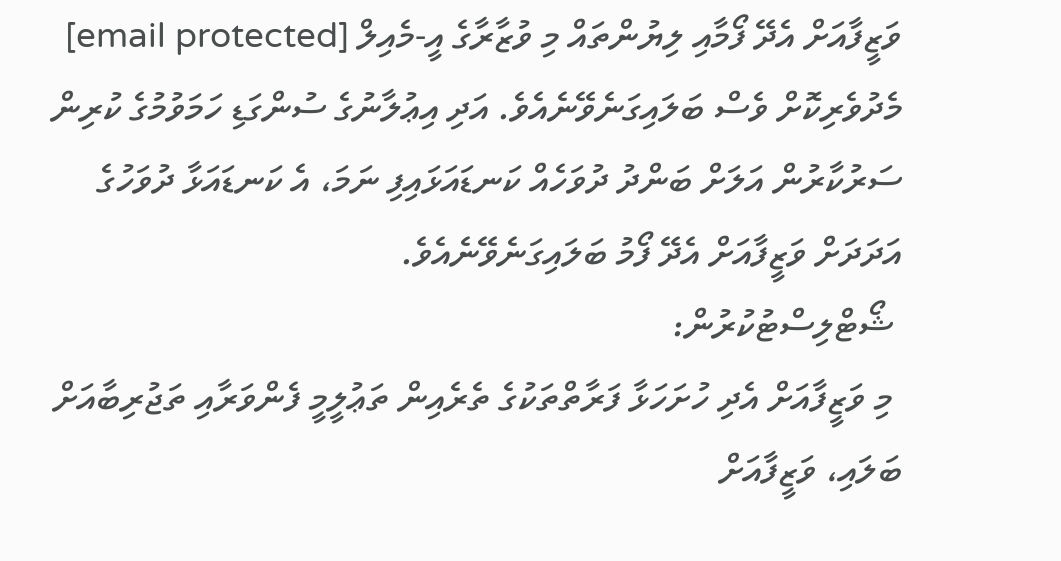ވަޒީފާއަށް އެދޭ ފޯމާއި ލިޔުންތައް މި ވުޒާރާގެ އީ-މެއިލް [email protected] މެދުވެރިކޮށް ވެސް ބަލައިގަނެވޭނެއެވެ. އަދި އިޢުލާނުގެ ސުންގަޑި ހަމަވުމުގެ ކުރިން ސަރުކާރުން އަލަށް ބަންދު ދުވަހެއް ކަނޑައަޅައިފި ނަމަ، އެ ކަނޑައަޅާ ދުވަހުގެ އަދަދަށް ވަޒީފާއަށް އެދޭ ފޯމު ބަލައިގަނެވޭނެއެވެ.
 ޝޯޓްލިސްޓުކުރުން:
 މި ވަޒީފާއަށް އެދި ހުށަހަޅާ ފަރާތްތަކުގެ ތެރެއިން ތަޢުލީމީ ފެންވަރާއި ތަޖުރިބާއަށް ބަލައި، ވަޒީފާއަށް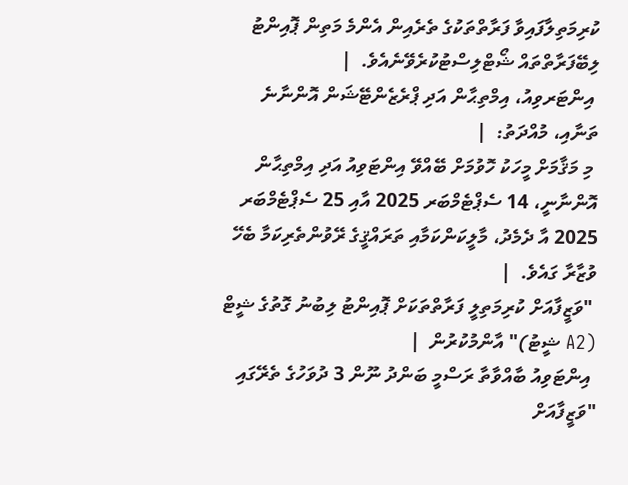ކުރިމަތިލާފައިވާ ފަރާތްތަކުގެ ތެރެއިން އެންމެ މަތިން ޕޮއިންޓު ލިބޭފަރާތްތައް ޝޯޓްލިސްޓުކުރެވޭނެއެވެ.  |
 އިންޓަރވިއު، އިމްތިޙާން އަދި ޕްރެޒެންޓޭޝަން އޮންނާނެ ތަނާއި، މުއްދަތު:  |
 މި މަޤާމަށް މީހަކު ހޮވުމަށް ބޭއްވޭ އިންޓަވިއު އަދި އިމްތިޙާން އޮންނާނީ، 14 ސެޕްޓެމްބަރ 2025 އާއި 25 ސެޕްޓެމްބަރ 2025 އާ ދެމެދު، މާލީކަންކަމާއި ތަރައްޤީގެ ރޭވުންތެރިކަމާ ބެހޭ ވުޒާރާ ގައެވެ.  |
 "ވަޒީފާއަށް ކުރިމަތިލީ ފަރާތްތަކަށް ޕޮއިންޓު ލިބުނު ގޮތުގެ ޝީޓް (A2 ޝީޓު)" އާންމުކުރުން  |
 އިންޓަވިއު ބާއްވާތާ ރަސްމީ ބަންދު ނޫން 3 ދުވަހުގެ ތެރޭގައި "ވަޒީފާއަށް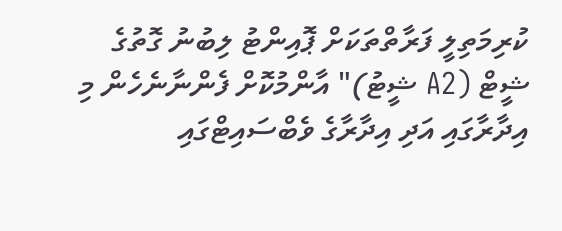ކުރިމަތިލީ ފަރާތްތަކަށް ޕޮއިންޓު ލިބުނު ގޮތުގެ ޝީޓް (A2 ޝީޓު)" އާންމުކޮށް ފެންނާނެހެން މި އިދާރާގައި އަދި އިދާރާގެ ވެބްސައިޓްގައި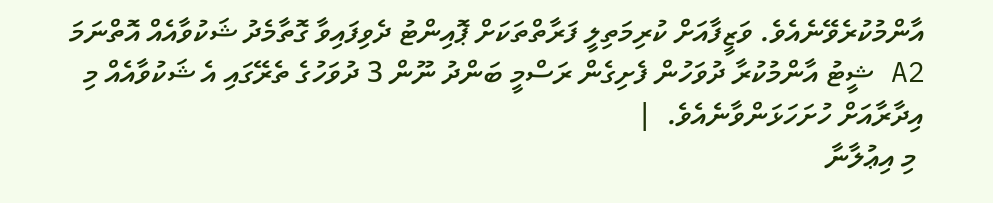އާންމުކުރެވޭނެއެވެ. ވަޒީފާއަށް ކުރިމަތިލީ ފަރާތްތަކަށް ޕޮއިންޓު ދެވިފައިވާ ގޮތާމެދު ޝަކުވާއެއް އޮތްނަމަ A2 ޝީޓު އާންމުކުރާ ދުވަހުން ފެށިގެން ރަސްމީ ބަންދު ނޫން 3 ދުވަހުގެ ތެރޭގައި އެ ޝަކުވާއެއް މި އިދާރާއަށް ހުށަހަޅަންވާނެއެވެ.  |
 މި އިޢުލާނާ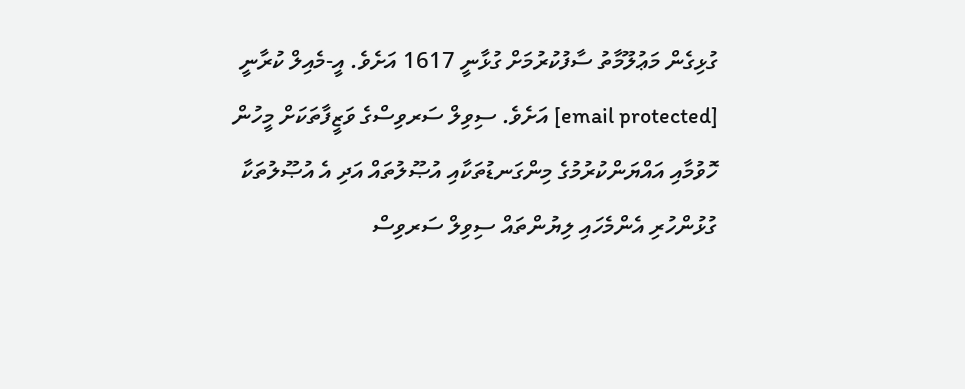ގުޅިގެން މަޢުލޫމާތު ސާފުކުރުމަށް ގުޅާނީ 1617 އަށެވެ. އީ-މެއިލް ކުރާނީ [email protected] އަށެވެ. ސިވިލް ސަރވިސްގެ ވަޒީފާތަކަށް މީހުން ހޮވުމާއި އައްޔަންކުރުމުގެ މިންގަނޑުތަކާއި އުޞޫލުތައް އަދި އެ އުޞޫލުތަކާ ގުޅުންހުރި އެންމެހައި ލިޔުންތައް ސިވިލް ސަރވިސް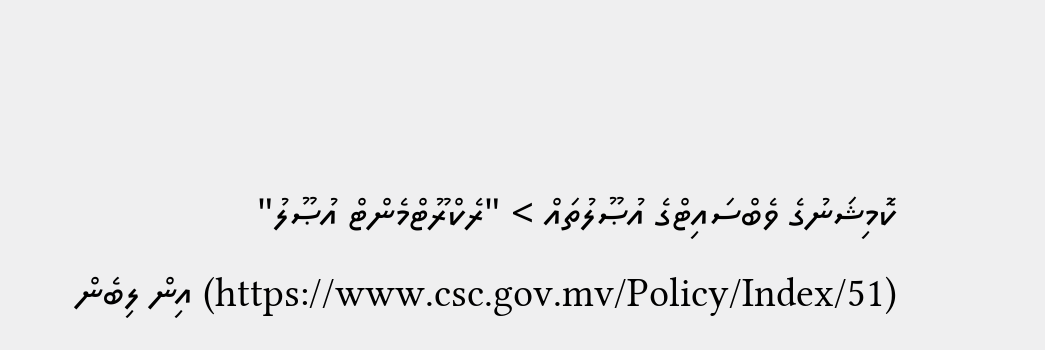ކޮމިޝަނުގެ ވެބްސައިޓްގެ އުޞޫލުތައް > "ރެކްރޫޓްމެންޓް އުޞޫލު" (https://www.csc.gov.mv/Policy/Index/51) އިން ލިބެން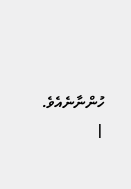ހުންނާނެއެވެ.  |